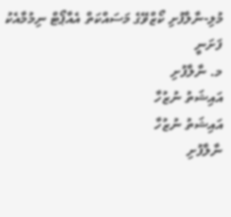މުލި-ނާލާފުށި ކޯޒްވޭގެ މަސައްކަތް އެއާޕޯޓް ނިމުމާއެކު ފަށަނީ
މ. ނާލާފުށި
އައިޝަތު ނުޒުހާ
އައިޝަތު ނުޒުހާ
ނާލާފުށި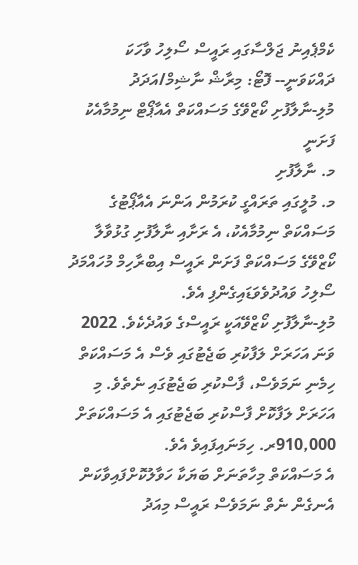ކެމްޕެއިނު ޖަލްސާގައި ރައީސް ސޯލިހު ވާހަކަ ދައްކަވަނީ-- ފޮޓޯ: މިރާޝް ނާޝިމް/އަދަދު
މުލި-ނާލާފުށި ކޯޒްވޭގެ މަސައްކަތް އެއާޕޯޓް ނިމުމާއެކު ފަށަނީ
މ. ނާލާފުށި
މ. މުލީގައި ތަރައްގީ ކުރަމުން އަންނަ އެއާޕޯޓުގެ މަސައްކަތް ނިމުމާއެކު، އެ ރަށާއި ނާލާފުށި ގުޅުވާލާ ކޯޒްވޭގެ މަސައްކަތް ފަށަން ރައީސް އިބްރާހިމް މުހައްމަދު ސޯލިހު ވައުދުވެވަޑައިގެންފި އެވެ.
މުލި-ނާލާފުށި ކޯޒްވޭއަކީ ރައީސްގެ ވައުދެކެވެ. 2022 ވަނަ އަހަރަށް ލަފާކުރި ބަޖެޓުގައި ވެސް އެ މަސައްކަތް ހިމެނި ނަމަވެސް، ފާސްކުރި ބަޖެޓުގައި ނެތެވެ. މި އަހަރަށް ލަފާކޮށް ފާސްކުރި ބަޖެޓުގައި އެ މަސައްކަތަށް 910,000ރ. ހިމަނައިފައިވެ އެވެ.
އެ މަސައްކަތް މިހާތަނަށް ބަޔަކާ ހަވާލުކޮށްފައިވާކަން އެނގެން ނެތް ނަމަވެސް ރައީސް މިއަދު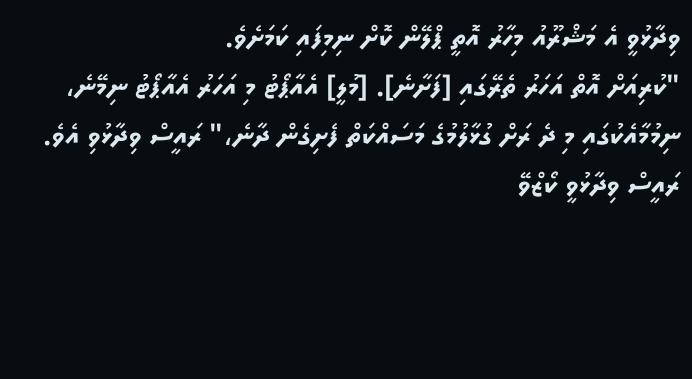ވިދާޅުވީ އެ މަޝްރޫއު މިހާރު އޮތީ ޕްލޭން ކޮށް ނިމިފައި ކަމަށެވެ.
"ކުރިއަށް އޮތް އަހަރު ތެރޭގައި [ފަށާނެ]. [މުލީ] އެއާޕޯޓު މި އަހަރު އެއާޕޯޓު ނިމޭނެ، ނިމުމާއެކުގައި މި ދެ ރަށް ގުޅާލުމުގެ މަސައްކަތް ފެށިގެން ދާނެ،" ރައީސް ވިދާޅުވި އެވެ.
ރައީސް ވިދާޅުވީ ކޯޒްވޭ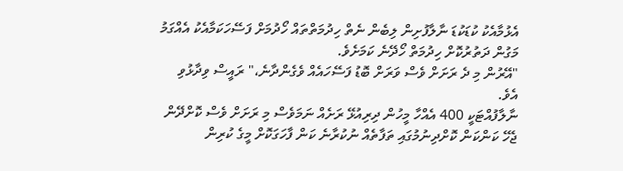އެޅުމާއެކު ކުޑަކުޑަ ނާލާފުށިން ލިބެން ނެތް ހިދުމަތްތައް ހޯދުމަށް ފަސޭހަކަމާއެކު އެއްގަމު މަގުން ދަތުރުކޮށް ހިދުމަތް ހޯދޭނެ ކަމަށެވެ.
"އޭރުން މި ދެ ރަށަށް ވެސް ވަރަށް ބޮޑު ފަސޭހައެއް ވެގެންދާނެ،" ރައީސް ވިދާޅުވި އެވެ.
ނާލާފުއްޓަކީ 400 އެއްހާ މީހުން ދިރިއުޅޭ ރަށެއް ނަމަވެސް މި ރަށަށް ވެސް ކޮށްދޭން ޖެހޭ ކަންކަން ކޮށްދިނުމުގައި ތަފާތެއް ނުކުރާނެ ކަން ފާހަގަކޮށް މީގެ ކުރިން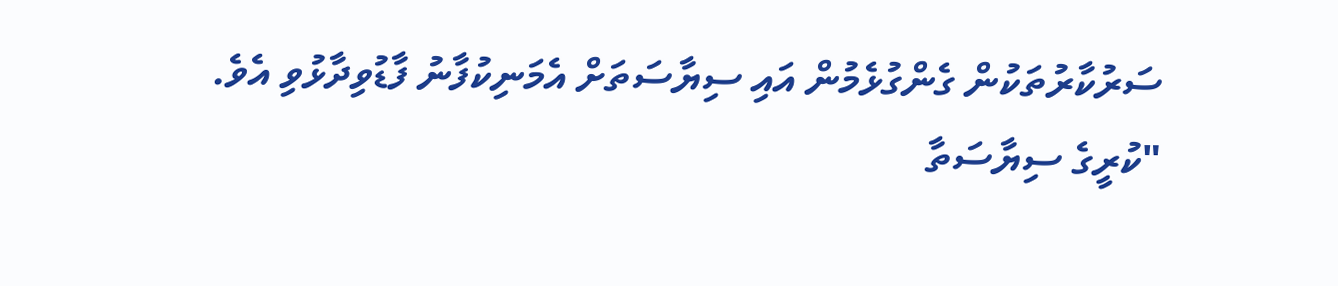ސަރުކާރުތަކުން ގެންގުޅެމުން އައި ސިޔާސަތަށް އެމަނިކުފާނު ފާޑުވިދާޅުވި އެވެ.
"ކުރީގެ ސިޔާސަތާ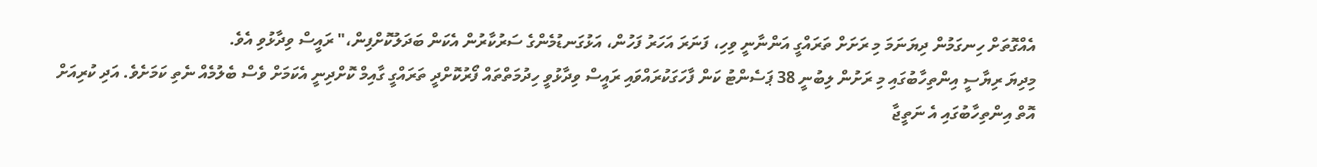އެއްގޮތަށް ހިނގަމުން ދިޔަނަމަ މި ރަށަށް ތަރައްގީ އަންނާނީ ވިހި، ފަނަރަ އަހަރު ފަހުން، އަޅުގަނޑުމެންގެ ސަރުކާރުން އެކަން ބަދަލުކޮށްފިން،" ރައީސް ވިދާޅުވި އެވެ.
މިދިޔަ ރިޔާސީ އިންތިހާބުގައި މި ރަށުން ލިބުނީ 38 ޕަސެންޓު ކަން ފާހަގަކުރައްވައި ރައީސް ވިދާޅުވީ ހިދުމަތްތައް ފޯރުކޮށްދީ ތަރައްގީ ގާއިމް ކޮށްދިނީ އެކަމަށް ވެސް ބެލުމެއް ނެތި ކަމަށެވެ. އަދި ކުރިއަށް އޮތް އިންތިހާބުގައި އެ ނަތީޖާ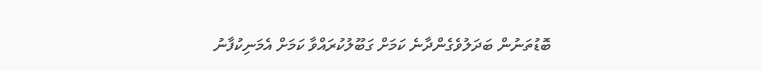ބޮޑުތަނުން ބަދަލުވެގެންދާނެ ކަމަށް ގަބޫލުކުރައްވާ ކަމަށް އެމަނިކުފާނު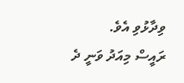ވިދާޅުވި އެވެ.
ރައީސް މިއަދު ވަނީ ދެ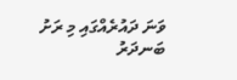ވަނަ ދައުރެއްގައި މި ރަށު ބަނދަރު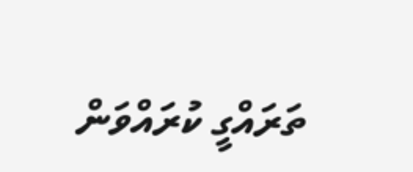ތަރައްގީ ކުރައްވަން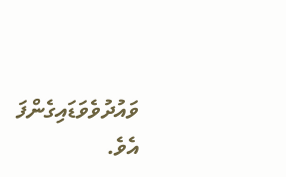ވައުދުވެވަޑައިގެންފަ އެވެ.